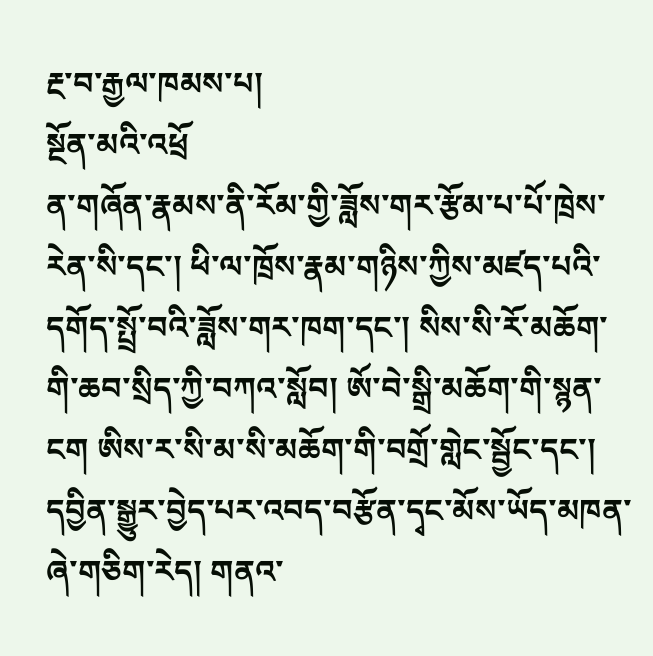རྔ་བ་རྒྱལ་ཁམས་པ།
སྔོན་མའི་འཕྲོ
ན་གཞོན་རྣམས་ནི་རོམ་གྱི་ཟློས་གར་རྩོམ་པ་པོ་ཁྲེས་རེན་སི་དང་། ཕི་ལ་ཁྲོས་རྣམ་གཉིས་ཀྱིས་མཛད་པའི་དགོད་སྤྲོ་བའི་ཟློས་གར་ཁག་དང་། སིས་སི་རོ་མཆོག་གི་ཆབ་སྲིད་ཀྱི་བཀའ་སློབ། ཨོ་བེ་སྒྲི་མཆོག་གི་སྙན་ངག ཨིས་ར་སི་མ་སི་མཆོག་གི་བགྲོ་གླེང་སྦྱོང་དང་། དབྱིན་སྒྱུར་བྱེད་པར་འབད་བརྩོན་དྭང་མོས་ཡོད་མཁན་ཞེ་གཅིག་རེད། གནའ་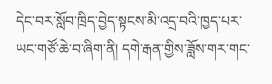དེང་བར་སློབ་ཁྲིད་བྱེད་སྟངས་མི་འདྲ་བའི་ཁྱད་པར་ཡང་གཙོ་ཆེ་བ་ཞིག་ནི། དགེ་རྒན་གྱིས་ཟློས་གར་གང་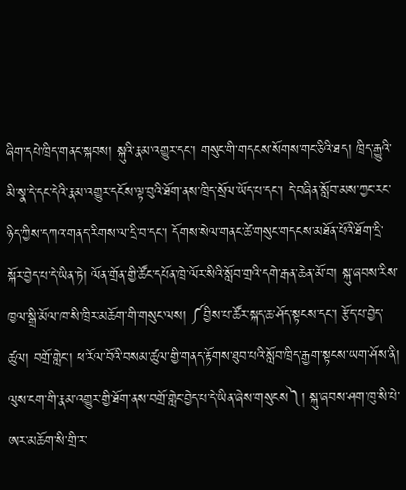ཞིག་དཔེ་ཁྲིད་གནང་སྐབས། སྐུའི་རྣམ་འགྱུར་དང་། གསུང་གི་གདངས་སོགས་གང་ཅིའི་ཐད། ཁྲིད་རྒྱུའི་མི་སྣ་དེ་དང་དེའི་རྣམ་འགྱུར་དངོས་ལྟ་བུའི་ཐོག་ནས་ཁྲིད་སྲོལ་ཡོད་པ་དང་། དེ་བཞིན་སློབ་མས་ཀྱང་རང་ཉིད་ཀྱིས་དཀའ་གནད་རིགས་ལ་དྲི་བ་དང་། དོགས་སེལ་གནང་ཚེ་གསུང་གདངས་མཐོན་པོའི་ཐོག་དྲི་སྐོར་བྱེད་པ་དེ་ཡིན་ཏེ། ལོན་གྲོན་གྱི་ཚོང་དཔོན་ཁྲེ་ལོར་སིའི་སློབ་གྲའི་དགེ་རྒན་ཆེན་མོ་བ། སྐུ་ཞབས་རིས་ཁྱལ་སྒྲི་མོལ་ཁ་སི་ཁྲིར་མཆོག་གི་གསུང་ལས། ༼བྱིས་པ་ཚོར་སྐད་ཆ་ཤོད་སྟངས་དང་། རྩོད་པ་བྱེད་ཚུལ། བགྲོ་གླེང་། ཕ་རོལ་བོའི་བསམ་ཚུལ་གྱི་གནད་རྟོགས་ཐུབ་པའི་སློབ་ཁྲིད་རྒྱག་སྟངས་ཡག་ཤོས་ནི། ལུས་ངག་གི་རྣམ་འགྱུར་གྱི་ཐོག་ནས་བགྲོ་གླེང་བྱེད་པ་དེ་ཡིན་ཞེས་གསུངས༽། སྐུ་ཞབས་ཤག་ཁུ་སི་པེ་ཨར་མཆོག་སི་གྲི་ར་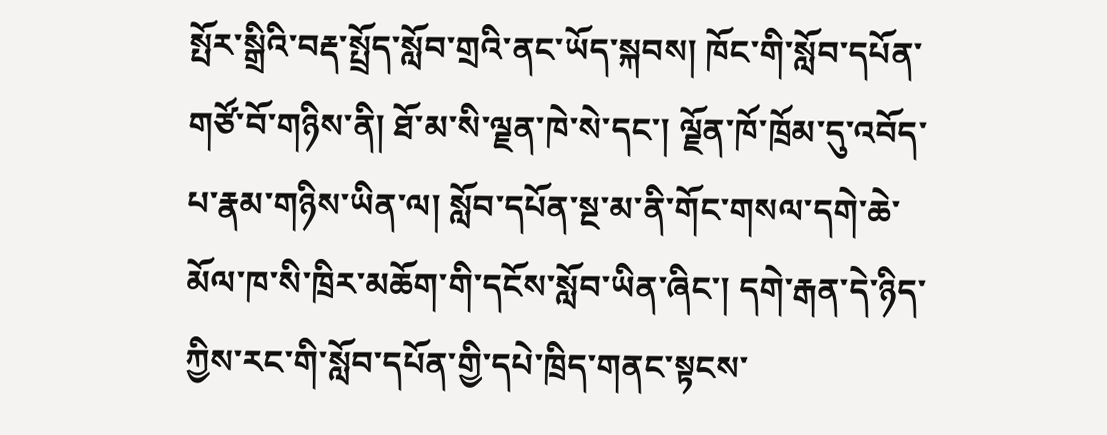སྤོར་སྒྲིའི་བརྡ་སྤྲོད་སློབ་གྲའི་ནང་ཡོད་སྐབས། ཁོང་གི་སློབ་དཔོན་གཙོ་བོ་གཉིས་ནི། ཐོ་མ་སི་ལྗན་ཁེ་སེ་དང་། ལྗོན་ཁོ་ཁྲོམ་དུ་འབོད་པ་རྣམ་གཉིས་ཡིན་ལ། སློབ་དཔོན་སྔ་མ་ནི་གོང་གསལ་དགེ་ཆེ་མོལ་ཁ་སི་ཁྲིར་མཆོག་གི་དངོས་སློབ་ཡིན་ཞིང་། དགེ་རྒན་དེ་ཉིད་ཀྱིས་རང་གི་སློབ་དཔོན་གྱི་དཔེ་ཁྲིད་གནང་སྟངས་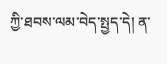ཀྱི་ཐབས་ལམ་བེད་སྤྱད་དེ། ན་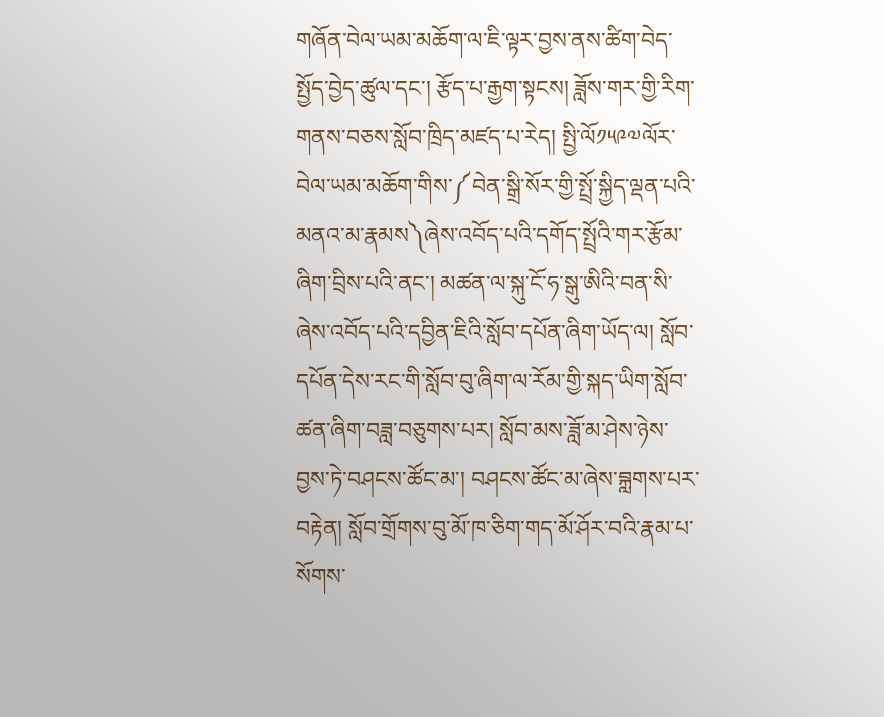གཞོན་བེལ་ཡམ་མཆོག་ལ་ཇི་ལྟར་བྱས་ནས་ཚིག་བེད་སྤྱོད་བྱེད་ཚུལ་དང་། རྩོད་པ་རྒྱག་སྟངས། ཟློས་གར་གྱི་རིག་གནས་བཅས་སློབ་ཁྲིད་མཛད་པ་རེད། སྤྱི་ལོ༡༥༩༧ལོར་བེལ་ཡམ་མཆོག་གིས་༼བེན་སྒྲི་སོར་གྱི་སྤྲོ་སྐྱིད་ལྡན་པའི་མནའ་མ་རྣམས༽ཞེས་འབོད་པའི་དགོད་སྤྲོའི་གར་རྩོམ་ཞིག་བྲིས་པའི་ནང་། མཚན་ལ་སྐུ་ངོ་ཧ་སྒུ་ཨིའི་བན་སི་ཞེས་འབོད་པའི་དབྱིན་ཇིའི་སློབ་དཔོན་ཞིག་ཡོད་ལ། སློབ་དཔོན་དེས་རང་གི་སློབ་བུ་ཞིག་ལ་རོམ་གྱི་སྐད་ཡིག་སློབ་ཚན་ཞིག་བཟླ་བཅུགས་པར། སློབ་མས་ཟློ་མ་ཤེས་ཉེས་བྱས་ཏེ་བཤངས་ཚོང་མ་། བཤངས་ཚོང་མ་ཞེས་བྐླགས་པར་བརྟེན། སློབ་གྲོགས་བུ་མོ་ཁ་ཅིག་གད་མོ་ཤོར་བའི་རྣམ་པ་སོགས་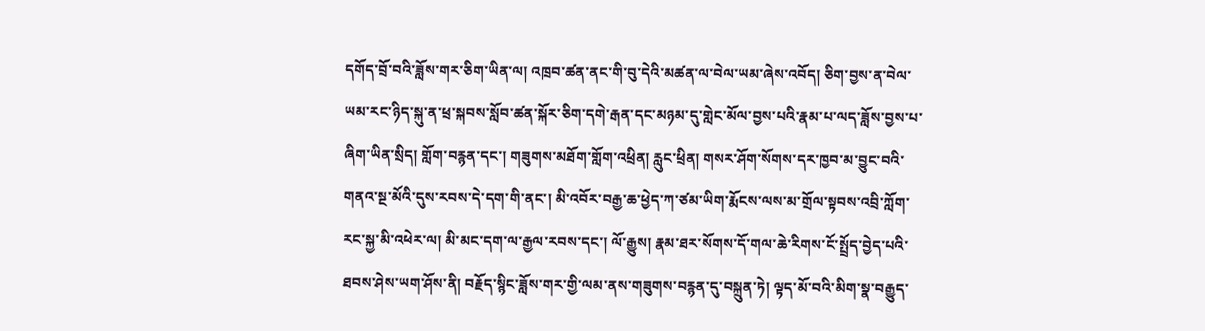དགོད་བྲོ་བའི་ཟློས་གར་ཅིག་ཡིན་ལ། འཁྲབ་ཚན་ནང་གི་བུ་དེའི་མཚན་ལ་བེལ་ཡམ་ཞེས་འབོད། ཅིག་བྱས་ན་བེལ་ཡམ་རང་ཉིད་སྐུ་ན་ཕྲ་སྐབས་སློབ་ཚན་སྐོར་ཅིག་དགེ་རྒན་དང་མཉམ་དུ་གླེང་མོལ་བྱས་པའི་རྣམ་པ་ལད་ཟློས་བྱས་པ་ཞིག་ཡིན་སྲིད། གློག་བརྙན་དང་། གཟུགས་མཐོག་གློག་འཕྲིན། རླུང་ཕྲིན། གསར་ཤོག་སོགས་དར་ཁྱབ་མ་བྱུང་བའི་གནའ་སྔ་མོའི་དུས་རབས་དེ་དག་གི་ནང་། མི་འབོར་བརྒྱ་ཆ་ཕྱེད་ཀ་ཙམ་ཡིག་རྨོངས་ལས་མ་གྲོལ་སྟབས་འབྲི་ཀློག་རང་སྐྱ་མི་འཕེར་ལ། མི་མང་དག་ལ་རྒྱལ་རབས་དང་། ལོ་རྒྱུས། རྣམ་ཐར་སོགས་དོ་གལ་ཆེ་རིགས་ངོ་སྤྲོད་བྱེད་པའི་ཐབས་ཤེས་ཡག་ཤོས་ནི། བརྗོད་སྙིང་ཟློས་གར་གྱི་ལམ་ནས་གཟུགས་བརྙན་དུ་བསྐྲུན་ཏེ། ལྟད་མོ་བའི་མིག་སྣ་བརྒྱུད་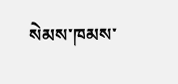སེམས་ཁམས་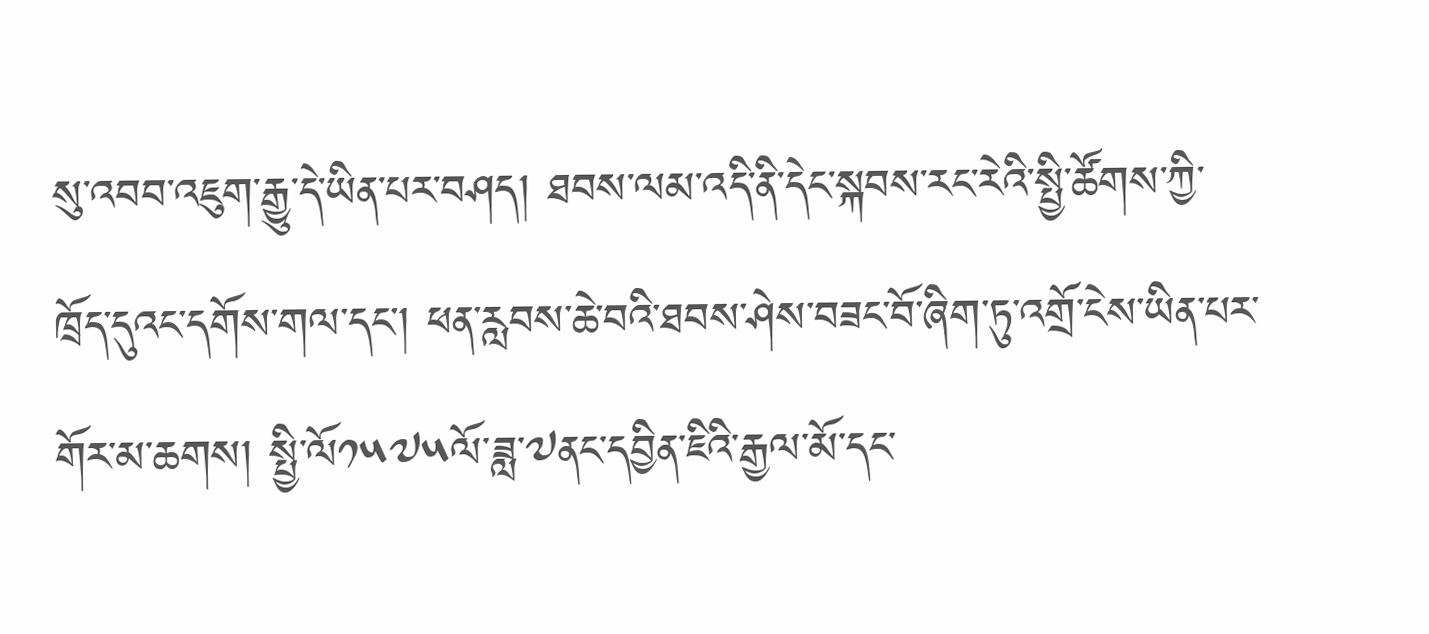སུ་འབབ་འཇུག་རྒྱུ་དེ་ཡིན་པར་བཤད། ཐབས་ལམ་འདི་ནི་དེང་སྐབས་རང་རེའི་སྤྱི་ཚོགས་ཀྱི་ཁྲོད་དུའང་དགོས་གལ་དང་། ཕན་རླབས་ཆེ་བའི་ཐབས་ཤེས་བཟང་བོ་ཞིག་ཏུ་འགྲོ་ངེས་ཡིན་པར་གོར་མ་ཆགས། སྤྱི་ལོ༡༥༧༥ལོ་ཟླ་༧ནང་དབྱིན་ཇིའི་རྒྱལ་མོ་དང་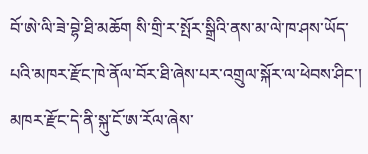བོ་ཨེ་ལི་ཟེ་བྷེ་ཐི་མཆོག སི་གྲི་ར་སྤོར་སྒྲིའི་ནས་མ་ལེ་ཁ་ཤས་ཡོད་པའི་མཁར་རྫོང་ཁེ་ནོལ་བོར་ཐི་ཞེས་པར་འགྲུལ་སྐོར་ལ་ཕེབས་ཤིང་། མཁར་རྫོང་དེ་ནི་སྐུ་ངོ་ཨ་རོལ་ཞེས་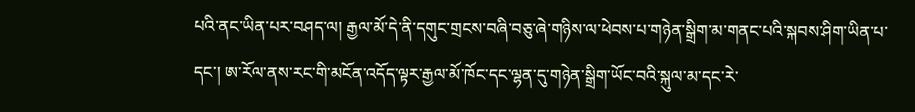པའི་ནང་ཡིན་པར་བཤད་ལ། རྒྱལ་མོ་དེ་ནི་དགུང་གྲངས་བཞི་བཅུ་ཞེ་གཉིས་ལ་ཕེབས་པ་གཉེན་སྒྲིག་མ་གནང་པའི་སྐབས་ཤིག་ཡིན་པ་དང་། ཨ་རོལ་ནས་རང་གི་མངོན་འདོད་ལྟར་རྒྱལ་མོ་ཁོང་དང་ལྷན་དུ་གཉེན་སྒྲིག་ཡོང་བའི་སྐུལ་མ་དང་རེ་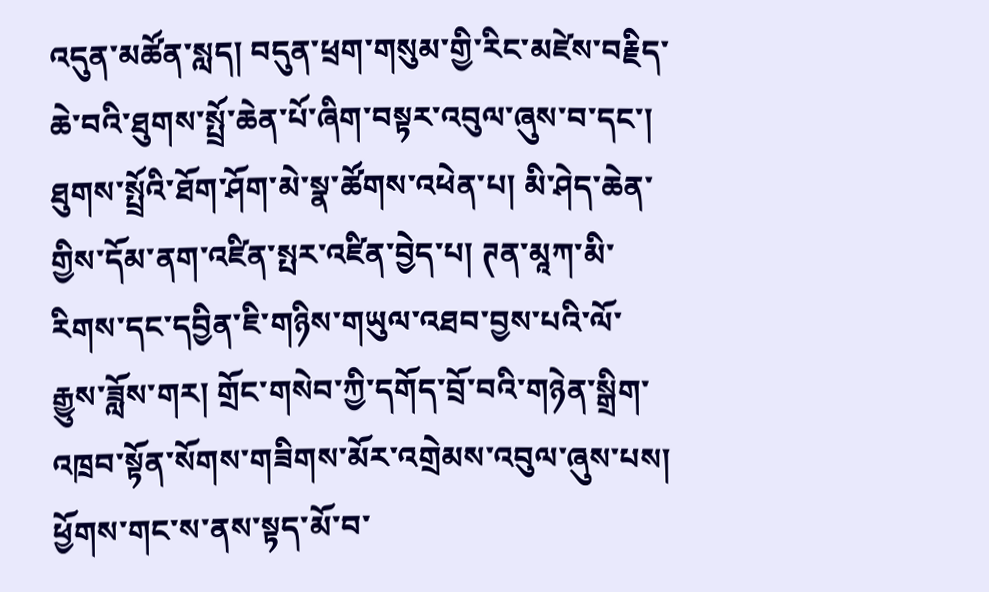འདུན་མཚོན་སླད། བདུན་ཕྲག་གསུམ་གྱི་རིང་མཛེས་བརྗིད་ཆེ་བའི་ཐུགས་སྤྲོ་ཆེན་པོ་ཞིག་བསྟར་འབུལ་ཞུས་བ་དང་། ཐུགས་སྤྲོའི་ཐོག་ཤོག་མེ་སྣ་ཚོགས་འཕེན་པ། མི་ཤེད་ཆེན་གྱིས་དོམ་ནག་འཛིན་སྤར་འཛིན་བྱེད་པ། ཊན་མཱཀ་མི་རིགས་དང་དབྱིན་ཇི་གཉིས་གཡུལ་འཐབ་བྱས་པའི་ལོ་རྒྱུས་ཟློས་གར། གྲོང་གསེབ་ཀྱི་དགོད་བྲོ་བའི་གཉེན་སྒྲིག་འཁྲབ་སྟོན་སོགས་གཟིགས་མོར་འགྲེམས་འབུལ་ཞུས་པས། ཕྱོགས་གང་ས་ནས་སྟད་མོ་བ་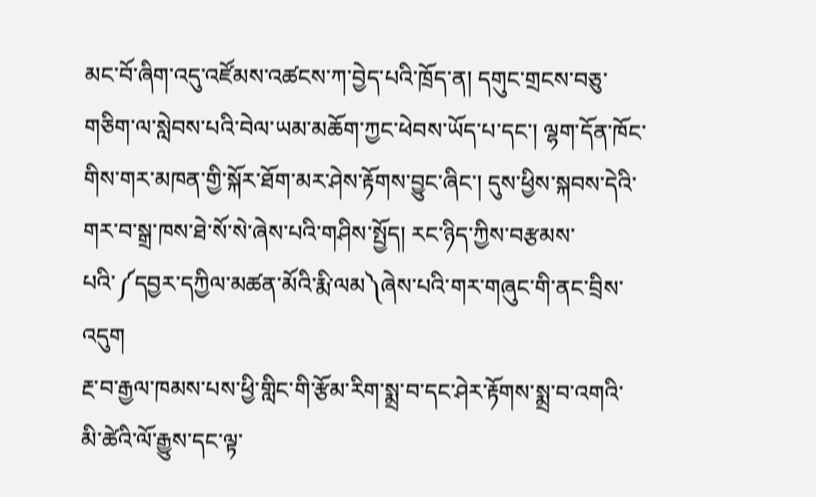མང་བོ་ཞིག་འདུ་འཛོམས་འཚངས་ཀ་བྱེད་པའི་ཁྲོད་ན། དགུང་གྲངས་བཅུ་གཅིག་ལ་སླེབས་པའི་བེལ་ཡམ་མཆོག་ཀྱང་ཕེབས་ཡོད་པ་དང་། ལྷག་དོན་ཁོང་གིས་གར་མཁན་གྱི་སྐོར་ཐོག་མར་ཤེས་རྟོགས་བྱུང་ཞིང་། དུས་ཕྱིས་སྐབས་དེའི་གར་བ་སྒྲ་ཁས་ཐེ་སོ་སེ་ཞེས་པའི་གཤིས་སྤྱོད། རང་ཉིད་ཀྱིས་བརྩམས་པའི་༼དབྱར་དཀྱིལ་མཚན་མོའི་རྨི་ལམ༽ཞེས་པའི་གར་གཞུང་གི་ནང་བྲིས་འདུག
རྔ་བ་རྒྱལ་ཁམས་པས་ཕྱི་གླིང་གི་རྩོམ་རིག་སྨྲ་བ་དང་ཤེར་རྟོགས་སྨྲ་བ་འགའི་མི་ཚེའི་ལོ་རྒྱུས་དང་ལྟ་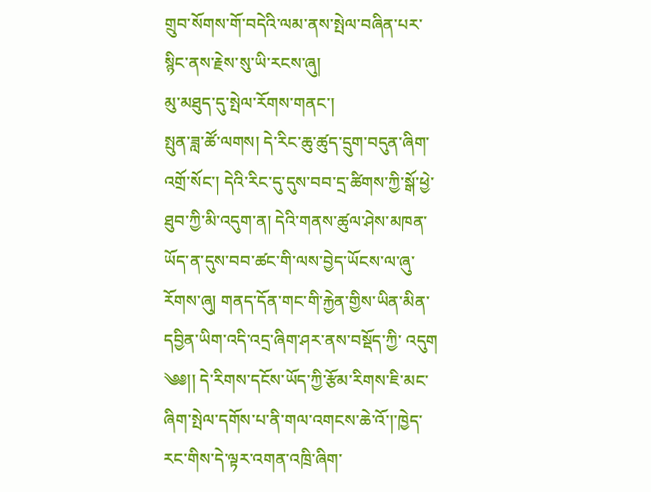གྲུབ་སོགས་གོ་བདེའི་ལམ་ནས་སྤེལ་བཞིན་པར་སྙིང་ནས་རྗེས་སུ་ཡི་རངས་ཞུ།
མུ་མཐུད་དུ་སྤེལ་རོགས་གནང་།
སྤུན་ཟླ་ཚོ་ལགས། དེ་རིང་ཆུ་ཚུད་དྲུག་བདུན་ཞིག་འགྲོ་སོང་། དེའི་རིང་དུ་དུས་བབ་དྲ་ཚིགས་ཀྱི་སྒོ་ཕྱེ་ཐུབ་ཀྱི་མི་འདུག་ན། དེའི་གནས་ཚུལ་ཤེས་མཁན་ཡོད་ན་དུས་བབ་ཚང་གི་ལས་བྱེད་ཡོངས་ལ་ཞུ་རོགས་ཞུ། གནད་དོན་གང་གི་རྐྱེན་གྱིས་ཡིན་མིན་དབྱིན་ཡིག་འདི་འདྲ་ཞིག་ཤར་ནས་བསྡོད་ཀྱི་ འདུག
༄༅།། དེ་རིགས་དངོས་ཡོད་ཀྱི་རྩོམ་རིགས་ཇི་མང་ཞིག་སྤེལ་དགོས་པ་ནི་གལ་འགངས་ཆེ་འོ་།་ཁྱེད་རང་གིས་དེ་ལྟར་འགན་འཁྲི་ཞིག་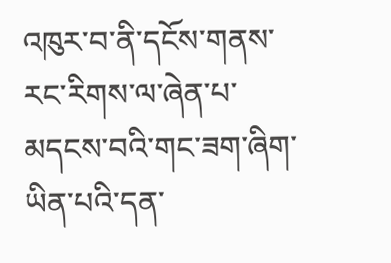འཁུར་བ་ནི་དངོས་གནས་རང་རིགས་ལ་ཞེན་པ་མདངས་བའི་གང་ཟག་ཞིག་ཡིན་པའི་དན་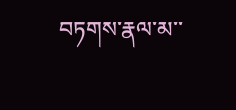བཏགས་རྣལ་མ་་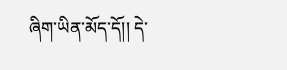ཞིག་ཡིན་མོད་དོ།། དེ་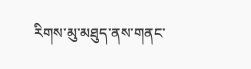རིགས་མུ་མཐུད་ནས་གནང་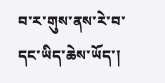བ་ར་གུས་ནས་རེ་བ་དང་ཡིད་ཆེས་ཡོད་།